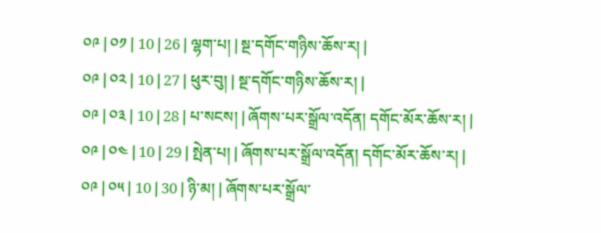༠༩ | ༠༡ | 10 | 26 | ལྷག་པ། | སྔ་དགོང་གཉིས་ཆོས་ར། |
༠༩ | ༠༢ | 10 | 27 | ཕུར་བུ། | སྔ་དགོང་གཉིས་ཆོས་ར། |
༠༩ | ༠༣ | 10 | 28 | པ་སངས། | ཞོགས་པར་སྒྲོལ་འདོན། དགོང་མོར་ཆོས་ར། |
༠༩ | ༠༤ | 10 | 29 | སྤེན་པ། | ཞོགས་པར་སྒྲོལ་འདོན། དགོང་མོར་ཆོས་ར། |
༠༩ | ༠༥ | 10 | 30 | ཉི་མ། | ཞོགས་པར་སྒྲོལ་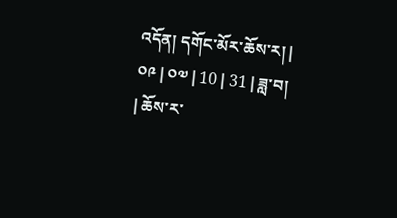འདོན། དགོང་མོར་ཆོས་ར། |
༠༩ | ༠༧ | 10 | 31 | ཟླ་བ། | ཆོས་ར་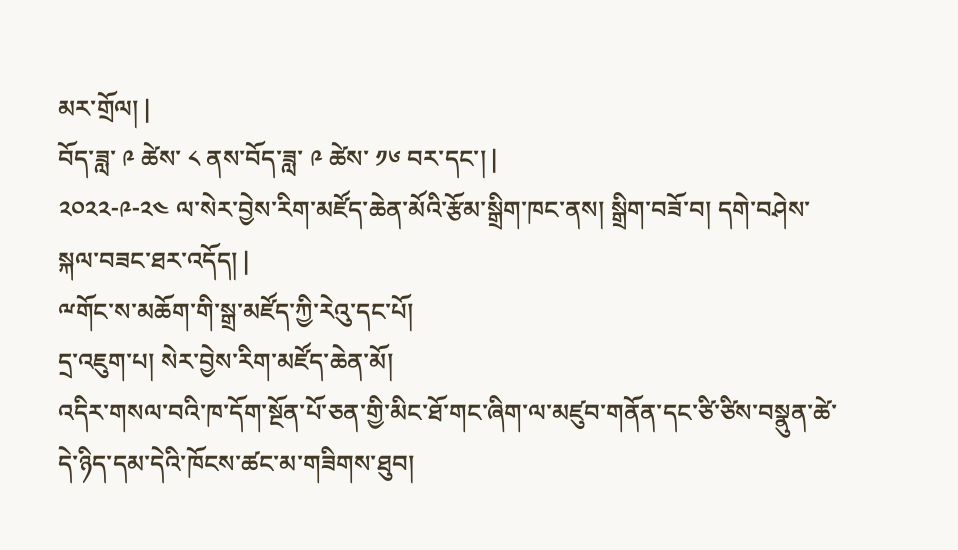མར་གྲོལ། |
བོད་ཟླ་ ༩ ཚེས་ ༨ ནས་བོད་ཟླ་ ༩ ཚེས་ ༡༦ བར་དང་། |
༢༠༢༢-༩-༢༤ ལ་སེར་བྱེས་རིག་མཛོད་ཆེན་མོའི་རྩོམ་སྒྲིག་ཁང་ནས། སྒྲིག་བཟོ་བ། དགེ་བཤེས་སྐལ་བཟང་ཐར་འདོད། |
ྋགོང་ས་མཆོག་གི་སྒྲ་མཛོད་ཀྱི་རེའུ་དང་པོ།
དྲ་འཇུག་པ། སེར་བྱེས་རིག་མཛོད་ཆེན་མོ།
འདིར་གསལ་བའི་ཁ་དོག་སྔོན་པོ་ཅན་གྱི་མིང་ཐོ་གང་ཞིག་ལ་མཛུབ་གནོན་དང་ཙི་ཙིས་བསྣུན་ཚེ་དེ་ཉིད་དམ་དེའི་ཁོངས་ཚང་མ་གཟིགས་ཐུབ།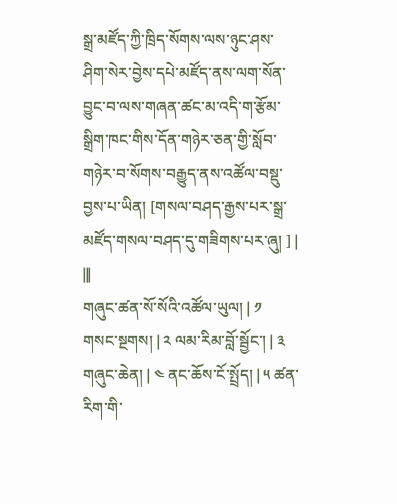སྒྲ་མཛོད་ཀྱི་ཁྲིད་སོགས་ལས་ཉུང་ཤས་ཤིག་སེར་བྱེས་དཔེ་མཛོད་ནས་ལག་སོན་བྱུང་བ་ལས་གཞན་ཚང་མ་འདི་ག་རྩོམ་སྒྲིག་ཁང་གིས་དོན་གཉེར་ཅན་གྱི་སློབ་གཉེར་བ་སོགས་བརྒྱུད་ནས་འཚོལ་བསྡུ་བྱས་པ་ཡིན། [གསལ་བཤད་རྒྱས་པར་སྒྲ་མཛོད་གསལ་བཤད་དུ་གཟིགས་པར་ཞུ། ] | |||
གཞུང་ཚན་སོ་སོའི་འཚོལ་ཡུལ། | ༡ གསང་སྔགས། | ༢ ལམ་རིམ་བློ་སྦྱོང་། | ༣ གཞུང་ཆེན། | ༤ ནང་ཆོས་ངོ་སྤྲོད། | ༥ ཚན་རིག་གི་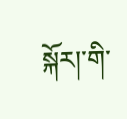སྐོར།་གི་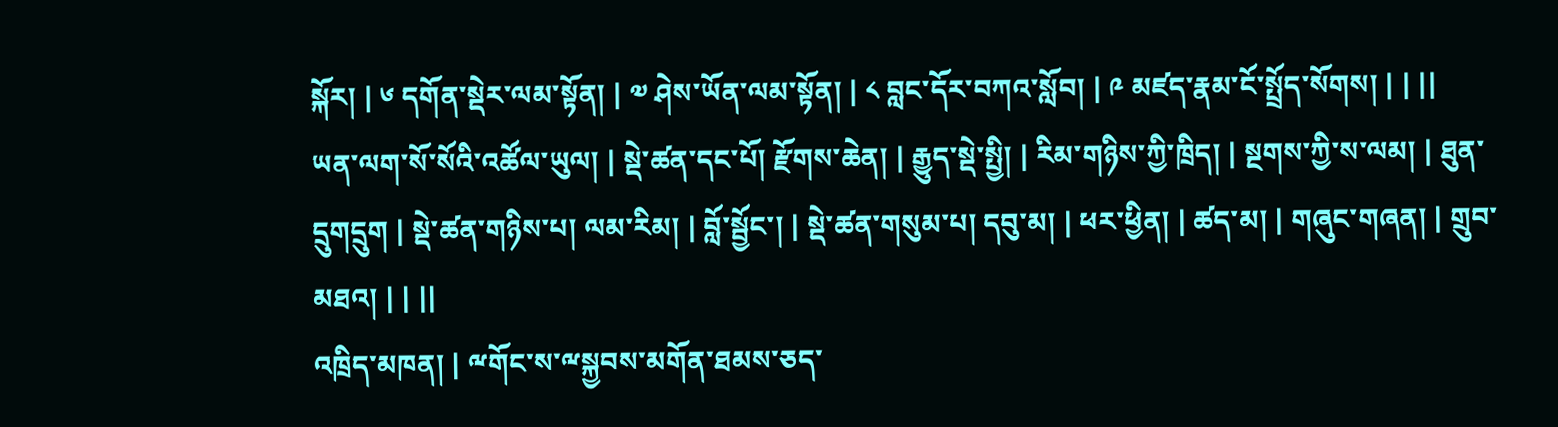སྐོར། | ༦ དགོན་སྡེར་ལམ་སྟོན། | ༧ ཤེས་ཡོན་ལམ་སྟོན། | ༨ བླང་དོར་བཀའ་སློབ། | ༩ མཛད་རྣམ་ངོ་སྤྲོད་སོགས། | | ||
ཡན་ལག་སོ་སོའི་འཚོལ་ཡུལ། | སྡེ་ཚན་དང་པོ། རྫོགས་ཆེན། | རྒྱུད་སྡེ་སྤྱི། | རིམ་གཉིས་ཀྱི་ཁྲིད། | སྔགས་ཀྱི་ས་ལམ། | ཐུན་དྲུགདྲུག | སྡེ་ཚན་གཉིས་པ། ལམ་རིམ། | བློ་སྦྱོང་། | སྡེ་ཚན་གསུམ་པ། དབུ་མ། | ཕར་ཕྱིན། | ཚད་མ། | གཞུང་གཞན། | གྲུབ་མཐའ། | | ||
འཁྲིད་མཁན། | ྋགོང་ས་ྋསྐྱབས་མགོན་ཐམས་ཅད་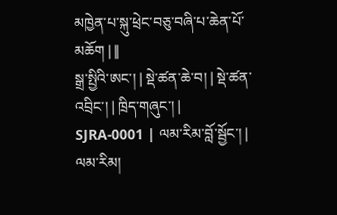མཁྱེན་པ་སྐུ་ཕྲེང་བཅུ་བཞི་པ་ཆེན་པོ་མཆོག | ||
སྒྲ་སྤྱིའི་ཨང་། | སྡེ་ཚན་ཆེ་བ། | སྡེ་ཚན་འབྲིང་། | ཁྲིད་གཞུང་། |
SJRA-0001 | ལམ་རིམ་བློ་སྦྱོང་། | ལམ་རིམ།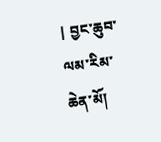| བྱང་ཆུབ་ལམ་རིམ་ཆེན་མོ།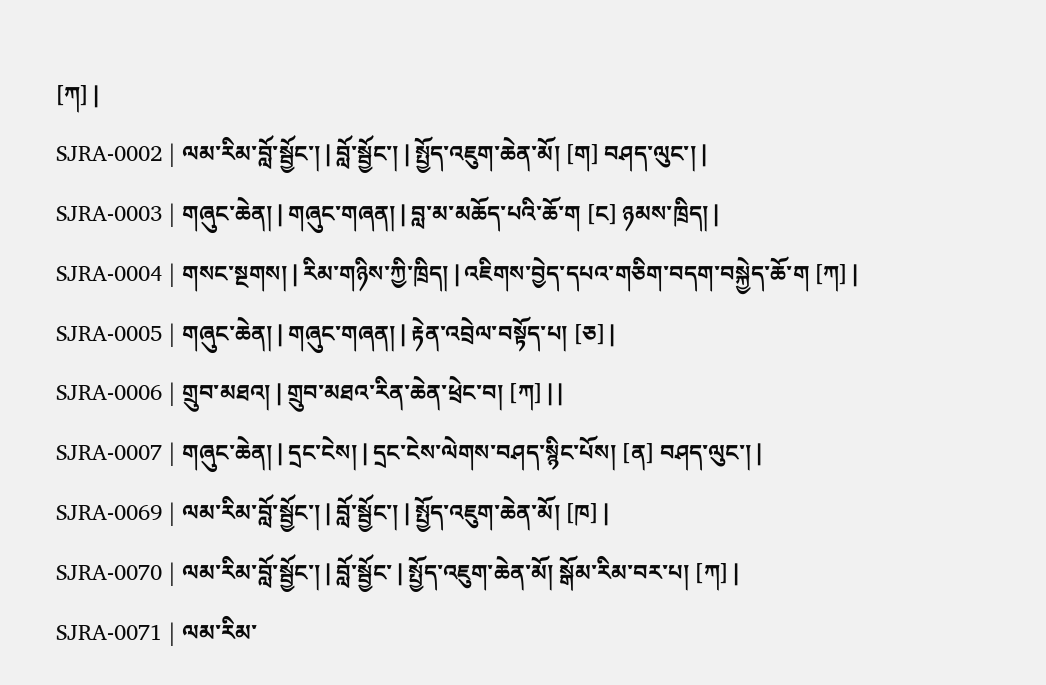[ཀ] |
SJRA-0002 | ལམ་རིམ་བློ་སྦྱོང་། | བློ་སྦྱོང་། | སྤྱོད་འཇུག་ཆེན་མོ། [ག] བཤད་ལུང་། |
SJRA-0003 | གཞུང་ཆེན། | གཞུང་གཞན། | བླ་མ་མཆོད་པའི་ཆོ་ག [ང] ཉམས་ཁྲིད། |
SJRA-0004 | གསང་སྔགས། | རིམ་གཉིས་ཀྱི་ཁྲིད། | འཇིགས་བྱེད་དཔའ་གཅིག་བདག་བསྐྱེད་ཆོ་ག [ཀ] |
SJRA-0005 | གཞུང་ཆེན། | གཞུང་གཞན། | རྟེན་འབྲེལ་བསྟོད་པ། [ཅ] |
SJRA-0006 | གྲུབ་མཐའ། | གྲུབ་མཐའ་རིན་ཆེན་ཕྲེང་བ། [ཀ] | |
SJRA-0007 | གཞུང་ཆེན། | དྲང་ངེས། | དྲང་ངེས་ལེགས་བཤད་སྙིང་པོས། [ན] བཤད་ལུང་། |
SJRA-0069 | ལམ་རིམ་བློ་སྦྱོང་། | བློ་སྦྱོང་། | སྤྱོད་འཇུག་ཆེན་མོ། [ཁ] |
SJRA-0070 | ལམ་རིམ་བློ་སྦྱོང་། | བློ་སྦྱོང་ | སྤྱོད་འཇུག་ཆེན་མོ། སྒོམ་རིམ་བར་པ། [ཀ] |
SJRA-0071 | ལམ་རིམ་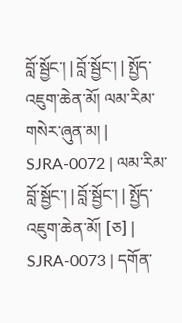བློ་སྦྱོང་། | བློ་སྦྱོང་། | སྤྱོད་འཇུག་ཆེན་མོ། ལམ་རིམ་གསེར་ཞུན་མ། |
SJRA-0072 | ལམ་རིམ་བློ་སྦྱོང་། | བློ་སྦྱོང་། | སྤྱོད་འཇུག་ཆེན་མོ། [ཅ] |
SJRA-0073 | དགོན་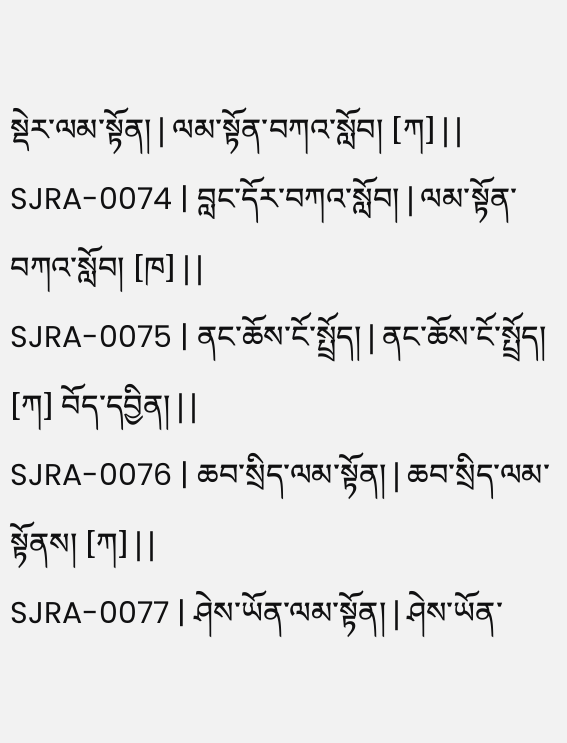སྡེར་ལམ་སྟོན། | ལམ་སྟོན་བཀའ་སློབ། [ཀ] | |
SJRA-0074 | བླང་དོར་བཀའ་སློབ། | ལམ་སྟོན་བཀའ་སློབ། [ཁ] | |
SJRA-0075 | ནང་ཆོས་ངོ་སྤྲོད། | ནང་ཆོས་ངོ་སྤྲོད། [ཀ] བོད་དབྱིན། | |
SJRA-0076 | ཆབ་སྲིད་ལམ་སྟོན། | ཆབ་སྲིད་ལམ་སྟོནས། [ཀ] | |
SJRA-0077 | ཤེས་ཡོན་ལམ་སྟོན། | ཤེས་ཡོན་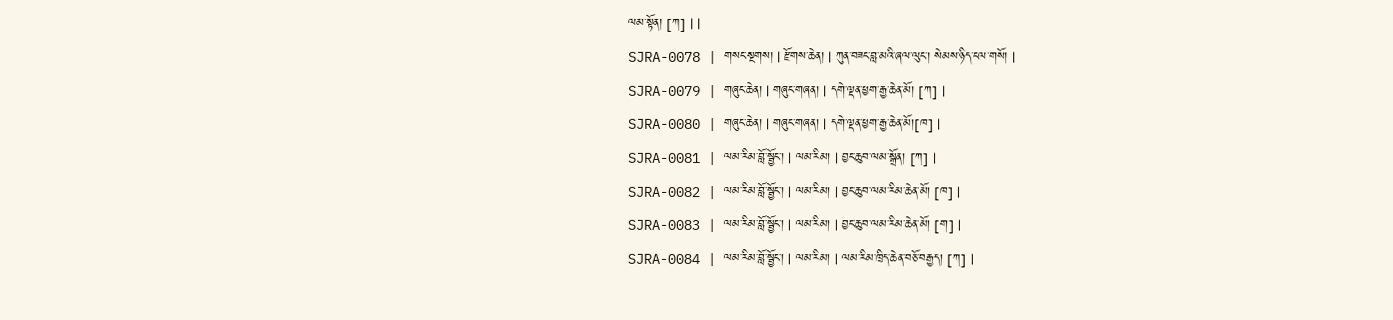ལམ་སྟོན། [ཀ] | |
SJRA-0078 | གསང་སྔགས། | རྫོགས་ཆེན། | ཀུན་བཟང་བླ་མའི་ཞལ་ལུང་། སེམས་ཉིད་ངལ་གསོ། |
SJRA-0079 | གཞུང་ཆེན། | གཞུང་གཞན། | དགེ་ལྡན་ཕྱག་རྒྱ་ཆེན་མོ། [ཀ] |
SJRA-0080 | གཞུང་ཆེན། | གཞུང་གཞན། | དགེ་ལྡན་ཕྱག་རྒྱ་ཆེན་མོ།[ཁ] |
SJRA-0081 | ལམ་རིམ་བློ་སྦྱོང་། | ལམ་རིམ། | བྱང་ཆུབ་ལམ་སྒྲོན། [ཀ] |
SJRA-0082 | ལམ་རིམ་བློ་སྦྱོང་། | ལམ་རིམ། | བྱང་ཆུབ་ལམ་རིམ་ཆེན་མོ། [ཁ] |
SJRA-0083 | ལམ་རིམ་བློ་སྦྱོང་། | ལམ་རིམ། | བྱང་ཆུབ་ལམ་རིམ་ཆེན་མོ། [ག] |
SJRA-0084 | ལམ་རིམ་བློ་སྦྱོང་། | ལམ་རིམ། | ལམ་རིམ་ཁྲིད་ཆེན་བཅོ་བརྒྱད། [ཀ] |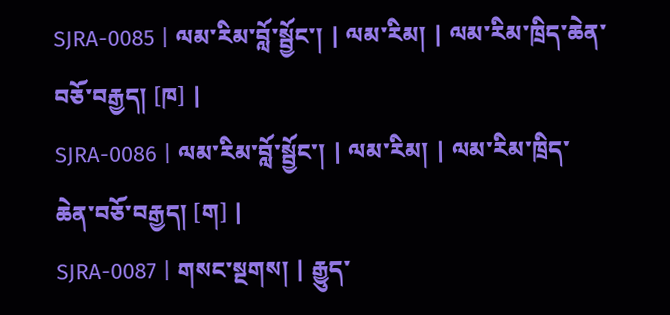SJRA-0085 | ལམ་རིམ་བློ་སྦྱོང་། | ལམ་རིམ། | ལམ་རིམ་ཁྲིད་ཆེན་བཅོ་བརྒྱད། [ཁ] |
SJRA-0086 | ལམ་རིམ་བློ་སྦྱོང་། | ལམ་རིམ། | ལམ་རིམ་ཁྲིད་ཆེན་བཅོ་བརྒྱད། [ག] |
SJRA-0087 | གསང་སྔགས། | རྒྱུད་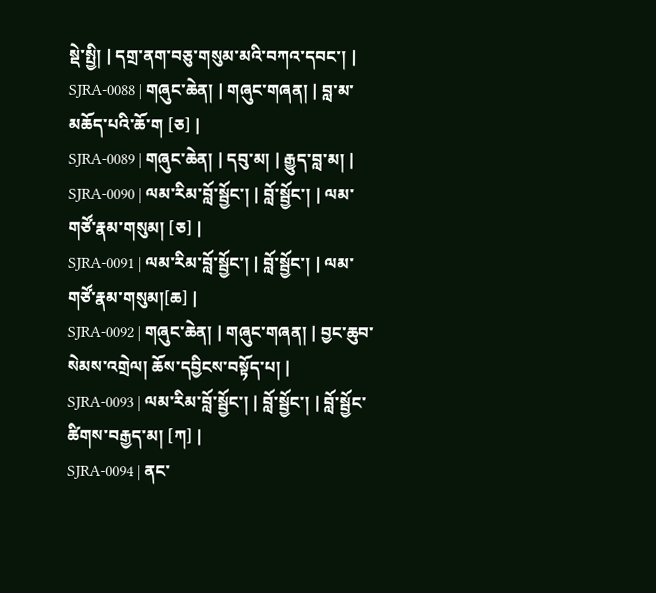སྡེ་སྤྱི། | དགྲ་ནག་བཅུ་གསུམ་མའི་བཀའ་དབང་། |
SJRA-0088 | གཞུང་ཆེན། | གཞུང་གཞན། | བླ་མ་མཆོད་པའི་ཆོ་ག [ཅ] |
SJRA-0089 | གཞུང་ཆེན། | དབུ་མ། | རྒྱུད་བླ་མ། |
SJRA-0090 | ལམ་རིམ་བློ་སྦྱོང་། | བློ་སྦྱོང་། | ལམ་གཙོ་རྣམ་གསུམ། [ཅ] |
SJRA-0091 | ལམ་རིམ་བློ་སྦྱོང་། | བློ་སྦྱོང་། | ལམ་གཙོ་རྣམ་གསུམ།[ཆ] |
SJRA-0092 | གཞུང་ཆེན། | གཞུང་གཞན། | བྱང་ཆུབ་སེམས་འགྲེལ། ཆོས་དབྱིངས་བསྟོད་པ། |
SJRA-0093 | ལམ་རིམ་བློ་སྦྱོང་། | བློ་སྦྱོང་། | བློ་སྦྱོང་ཚིགས་བརྒྱད་མ། [ཀ] |
SJRA-0094 | ནང་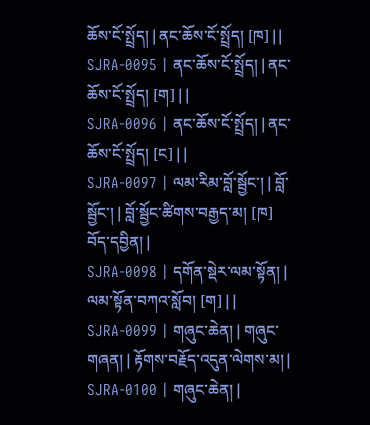ཆོས་ངོ་སྤྲོད། | ནང་ཆོས་ངོ་སྤྲོད། [ཁ] | |
SJRA-0095 | ནང་ཆོས་ངོ་སྤྲོད། | ནང་ཆོས་ངོ་སྤྲོད། [ག] | |
SJRA-0096 | ནང་ཆོས་ངོ་སྤྲོད། | ནང་ཆོས་ངོ་སྤྲོད། [ང] | |
SJRA-0097 | ལམ་རིམ་བློ་སྦྱོང་། | བློ་སྦྱོང་། | བློ་སྦྱོང་ཚིགས་བརྒྱད་མ། [ཁ] བོད་དབྱིན། |
SJRA-0098 | དགོན་སྡེར་ལམ་སྟོན། | ལམ་སྟོན་བཀའ་སློབ། [ག] | |
SJRA-0099 | གཞུང་ཆེན། | གཞུང་གཞན། | རྟོགས་བརྗོད་འདུན་ལེགས་མ། |
SJRA-0100 | གཞུང་ཆེན། |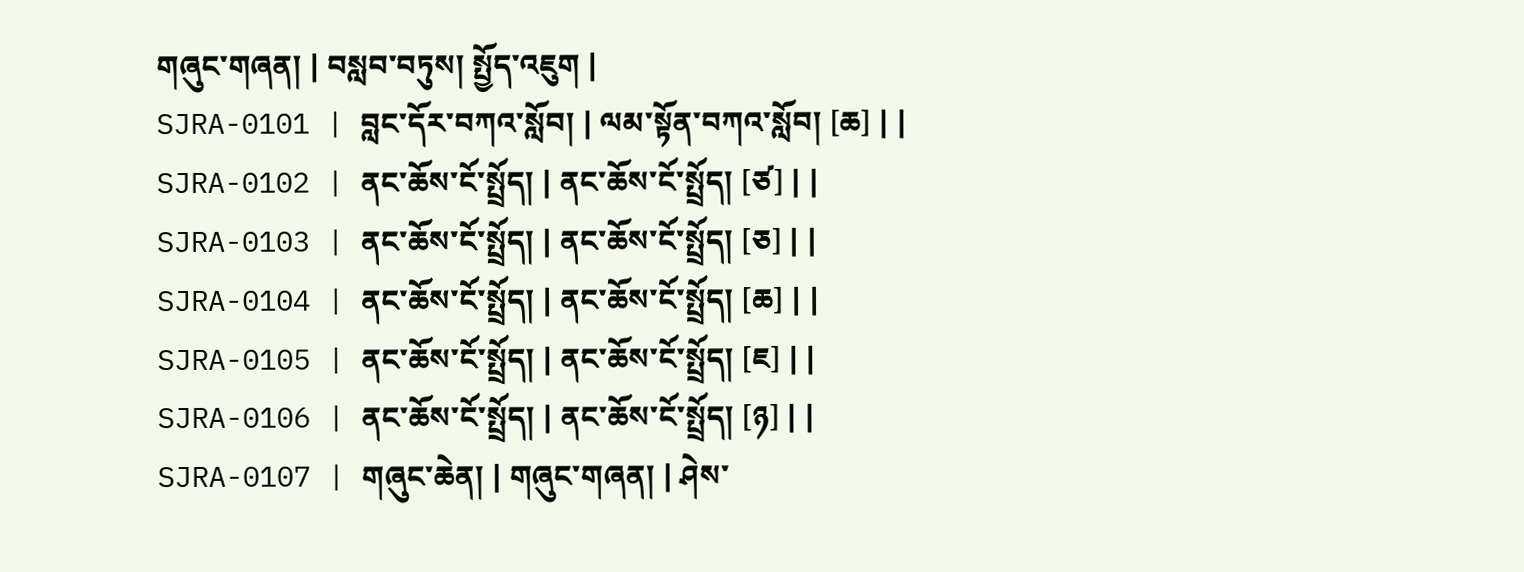གཞུང་གཞན། | བསླབ་བཏུས། སྤྱོད་འཇུག |
SJRA-0101 | བླང་དོར་བཀའ་སློབ། | ལམ་སྟོན་བཀའ་སློབ། [ཆ] | |
SJRA-0102 | ནང་ཆོས་ངོ་སྤྲོད། | ནང་ཆོས་ངོ་སྤྲོད། [ཙ] | |
SJRA-0103 | ནང་ཆོས་ངོ་སྤྲོད། | ནང་ཆོས་ངོ་སྤྲོད། [ཅ] | |
SJRA-0104 | ནང་ཆོས་ངོ་སྤྲོད། | ནང་ཆོས་ངོ་སྤྲོད། [ཆ] | |
SJRA-0105 | ནང་ཆོས་ངོ་སྤྲོད། | ནང་ཆོས་ངོ་སྤྲོད། [ཇ] | |
SJRA-0106 | ནང་ཆོས་ངོ་སྤྲོད། | ནང་ཆོས་ངོ་སྤྲོད། [ཉ] | |
SJRA-0107 | གཞུང་ཆེན། | གཞུང་གཞན། | ཤེས་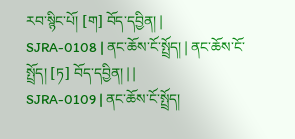རབ་སྙིང་པོ། [ག] བོད་དབྱིན། |
SJRA-0108 | ནང་ཆོས་ངོ་སྤྲོད། | ནང་ཆོས་ངོ་སྤྲོད། [ཏ] བོད་དབྱིན། | |
SJRA-0109 | ནང་ཆོས་ངོ་སྤྲོད།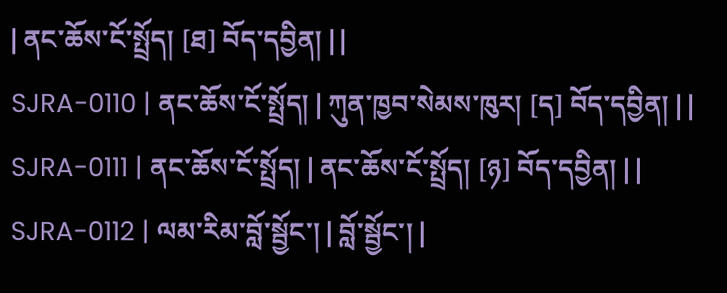| ནང་ཆོས་ངོ་སྤྲོད། [ཐ] བོད་དབྱིན། | |
SJRA-0110 | ནང་ཆོས་ངོ་སྤྲོད། | ཀུན་ཁྱབ་སེམས་ཁུར། [ད] བོད་དབྱིན། | |
SJRA-0111 | ནང་ཆོས་ངོ་སྤྲོད། | ནང་ཆོས་ངོ་སྤྲོད། [ཉ] བོད་དབྱིན། | |
SJRA-0112 | ལམ་རིམ་བློ་སྦྱོང་། | བློ་སྦྱོང་། |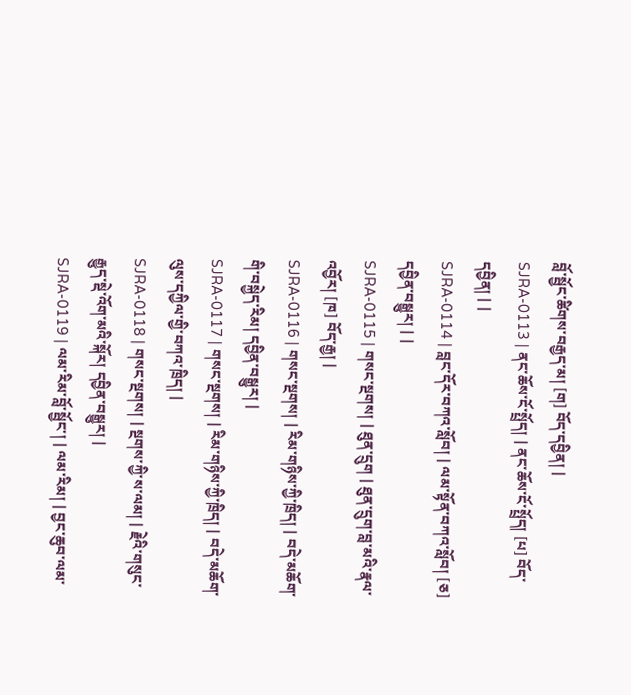བློ་སྦྱོང་ཚིགས་བརྒྱད་མ། [ག] བོད་དབྱིན། |
SJRA-0113 | ནང་ཆོས་ངོ་སྤྲོད། | ནང་ཆོས་ངོ་སྤྲོད། [པ] བོད་དབྱིན། | |
SJRA-0114 | བླང་དོར་བཀའ་སློབ། | ལམ་སྟོན་བཀའ་སློབ། [ཅ] དབྱིན་བསྒྱུར། | |
SJRA-0115 | གསང་སྔགས། | ཐུན་དྲུག | ཐུན་དྲུག་བླ་མའི་རྣལ་འབྱོར། [ཁ] བོད་རྒྱ། |
SJRA-0116 | གསང་སྔགས། | རིམ་གཉིས་ཀྱི་ཁྲིད། | བདེ་མཆོག་གི་བསྐྱེད་རིམ། དབྱིན་བསྒྱུར། |
SJRA-0117 | གསང་སྔགས། | རིམ་གཉིས་ཀྱི་ཁྲིད། | བདེ་མཆོག་ལུས་དཀྱིལ་གྱི་བཀའ་ཁྲིད། |
SJRA-0118 | གསང་སྔགས། | སྔགས་ཀྱི་ས་ལམ། | རྗེའི་གསུང་རྒྱུད་སྡེ་འོག་མའི་སྐོར། དབྱིན་བསྒྱུར། |
SJRA-0119 | ལམ་རིམ་བློ་སྦྱོང་། | ལམ་རིམ། | བྱང་ཆུབ་ལམ་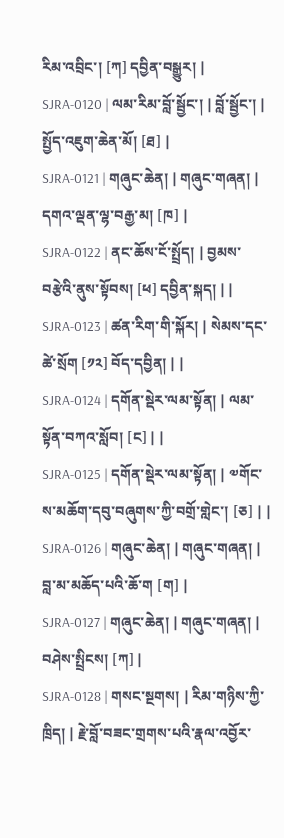རིམ་འབྲིང་། [ཀ] དབྱིན་བསྒྱུར། |
SJRA-0120 | ལམ་རིམ་བློ་སྦྱོང་། | བློ་སྦྱོང་། | སྤྱོད་འཇུག་ཆེན་མོ། [ཐ] |
SJRA-0121 | གཞུང་ཆེན། | གཞུང་གཞན། | དགའ་ལྡན་ལྷ་བརྒྱ་མ། [ཁ] |
SJRA-0122 | ནང་ཆོས་ངོ་སྤྲོད། | བྱམས་བརྩེའི་ནུས་སྟོབས། [ཕ] དབྱིན་སྐད། | |
SJRA-0123 | ཚན་རིག་གི་སྐོར། | སེམས་དང་ཚེ་སྲོག [༡༢] བོད་དབྱིན། | |
SJRA-0124 | དགོན་སྡེར་ལམ་སྟོན། | ལམ་སྟོན་བཀའ་སློབ། [ང] | |
SJRA-0125 | དགོན་སྡེར་ལམ་སྟོན། | ༧གོང་ས་མཆོག་དབུ་བཞུགས་ཀྱི་བགྲོ་གླེང་། [ཅ] | |
SJRA-0126 | གཞུང་ཆེན། | གཞུང་གཞན། | བླ་མ་མཆོད་པའི་ཆོ་ག [ག] |
SJRA-0127 | གཞུང་ཆེན། | གཞུང་གཞན། | བཤེས་སྤྲིངས། [ཀ] |
SJRA-0128 | གསང་སྔགས། | རིམ་གཉིས་ཀྱི་ཁྲིད། | རྗེ་བློ་བཟང་གྲགས་པའི་རྣལ་འབྱོར་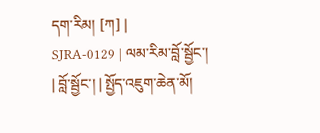དག་རིམ། [ཀ] |
SJRA-0129 | ལམ་རིམ་བློ་སྦྱོང་། | བློ་སྦྱོང་། | སྤྱོད་འཇུག་ཆེན་མོ།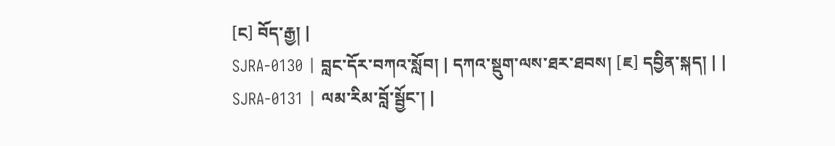[ང] བོད་རྒྱ། |
SJRA-0130 | བླང་དོར་བཀའ་སློབ། | དཀའ་སྡུག་ལས་ཐར་ཐབས། [ཇ] དབྱིན་སྐད། | |
SJRA-0131 | ལམ་རིམ་བློ་སྦྱོང་། |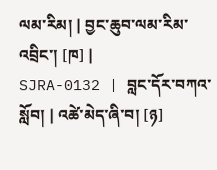ལམ་རིམ། | བྱང་ཆུབ་ལམ་རིམ་འབྲིང་། [ཁ] |
SJRA-0132 | བླང་དོར་བཀའ་སློབ། | འཚེ་མེད་ཞི་བ། [ཉ]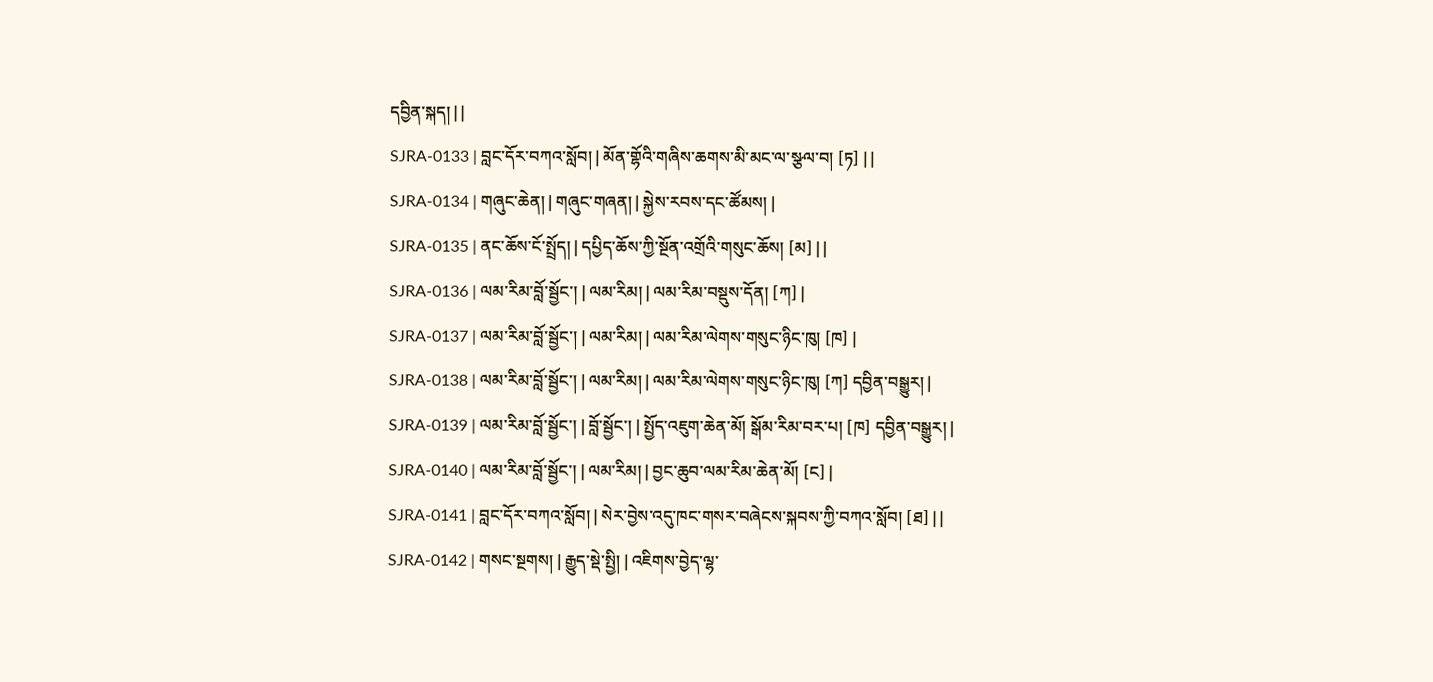དབྱིན་སྐད། | |
SJRA-0133 | བླང་དོར་བཀའ་སློབ། | མོན་གྷོའི་གཞིས་ཆགས་མི་མང་ལ་སྩལ་བ། [ཏ] | |
SJRA-0134 | གཞུང་ཆེན། | གཞུང་གཞན། | སྐྱེས་རབས་དང་ཚོམས། |
SJRA-0135 | ནང་ཆོས་ངོ་སྤྲོད། | དཔྱིད་ཆོས་ཀྱི་སྔོན་འགྲོའི་གསུང་ཆོས། [མ] | |
SJRA-0136 | ལམ་རིམ་བློ་སྦྱོང་། | ལམ་རིམ། | ལམ་རིམ་བསྡུས་དོན། [ཀ] |
SJRA-0137 | ལམ་རིམ་བློ་སྦྱོང་། | ལམ་རིམ། | ལམ་རིམ་ལེགས་གསུང་ཉིང་ཁུ། [ཁ] |
SJRA-0138 | ལམ་རིམ་བློ་སྦྱོང་། | ལམ་རིམ། | ལམ་རིམ་ལེགས་གསུང་ཉིང་ཁུ། [ཀ] དབྱིན་བསྒྱུར། |
SJRA-0139 | ལམ་རིམ་བློ་སྦྱོང་། | བློ་སྦྱོང་། | སྤྱོད་འཇུག་ཆེན་མོ། སྒོམ་རིམ་བར་པ། [ཁ] དབྱིན་བསྒྱུར། |
SJRA-0140 | ལམ་རིམ་བློ་སྦྱོང་། | ལམ་རིམ། | བྱང་ཆུབ་ལམ་རིམ་ཆེན་མོ། [ང] |
SJRA-0141 | བླང་དོར་བཀའ་སློབ། | སེར་བྱེས་འདུ་ཁང་གསར་བཞེངས་སྐབས་ཀྱི་བཀའ་སློབ། [ཐ] | |
SJRA-0142 | གསང་སྔགས། | རྒྱུད་སྡེ་སྤྱི། | འཇིགས་བྱེད་ལྷ་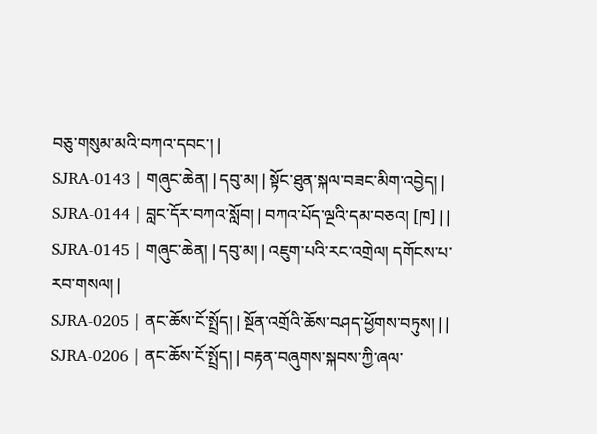བཅུ་གསུམ་མའི་བཀའ་དབང་། |
SJRA-0143 | གཞུང་ཆེན། | དབུ་མ། | སྟོང་ཐུན་སྐལ་བཟང་མིག་འབྱེད། |
SJRA-0144 | བླང་དོར་བཀའ་སློབ། | བཀའ་པོད་ལྔའི་དམ་བཅའ། [ཁ] | |
SJRA-0145 | གཞུང་ཆེན། | དབུ་མ། | འཇུག་པའི་རང་འགྲེལ། དགོངས་པ་རབ་གསལ། |
SJRA-0205 | ནང་ཆོས་ངོ་སྤྲོད། | སྔོན་འགྲོའི་ཆོས་བཤད་ཕྱོགས་བཏུས། | |
SJRA-0206 | ནང་ཆོས་ངོ་སྤྲོད། | བརྟན་བཞུགས་སྐབས་ཀྱི་ཞལ་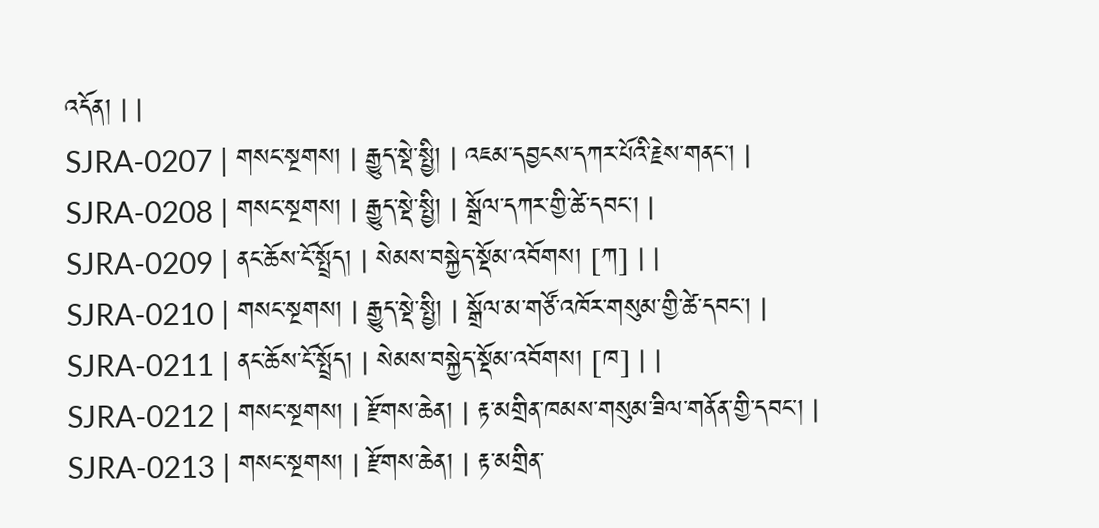འདོན། | |
SJRA-0207 | གསང་སྔགས། | རྒྱུད་སྡེ་སྤྱི། | འཇམ་དབྱངས་དཀར་པོའི་རྗེས་གནང་། |
SJRA-0208 | གསང་སྔགས། | རྒྱུད་སྡེ་སྤྱི། | སྒྲོལ་དཀར་གྱི་ཚེ་དབང་། |
SJRA-0209 | ནང་ཆོས་ངོ་སྤྲོད། | སེམས་བསྐྱེད་སྡོམ་འབོགས། [ཀ] | |
SJRA-0210 | གསང་སྔགས། | རྒྱུད་སྡེ་སྤྱི། | སྒྲོལ་མ་གཙོ་འཁོར་གསུམ་གྱི་ཚེ་དབང་། |
SJRA-0211 | ནང་ཆོས་ངོ་སྤྲོད། | སེམས་བསྐྱེད་སྡོམ་འབོགས། [ཁ] | |
SJRA-0212 | གསང་སྔགས། | རྫོགས་ཆེན། | རྟ་མགྲིན་ཁམས་གསུམ་ཟིལ་གནོན་གྱི་དབང་། |
SJRA-0213 | གསང་སྔགས། | རྫོགས་ཆེན། | རྟ་མགྲིན་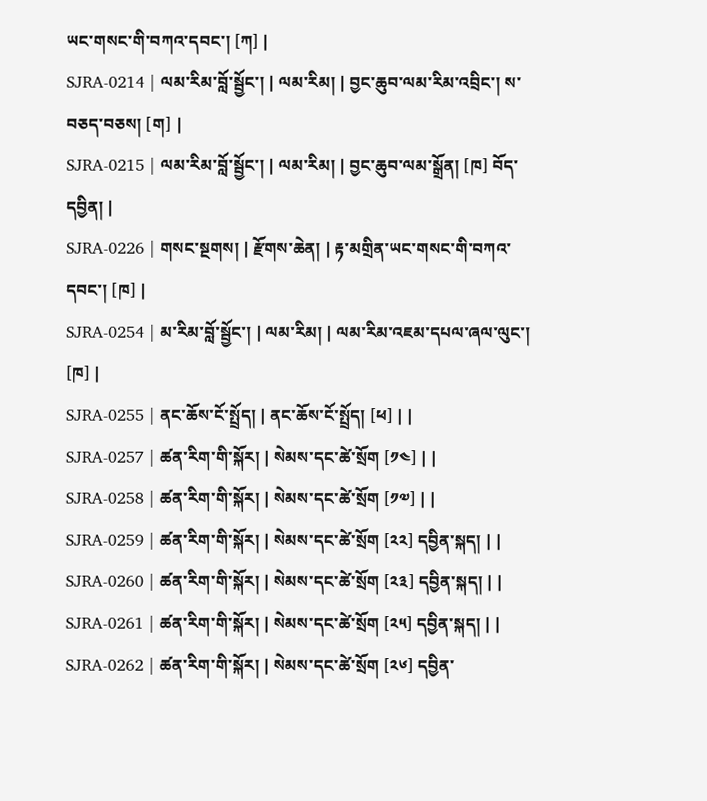ཡང་གསང་གི་བཀའ་དབང་། [ཀ] |
SJRA-0214 | ལམ་རིམ་བློ་སྦྱོང་། | ལམ་རིམ། | བྱང་ཆུབ་ལམ་རིམ་འབྲིང་། ས་བཅད་བཅས། [ག] |
SJRA-0215 | ལམ་རིམ་བློ་སྦྱོང་། | ལམ་རིམ། | བྱང་ཆུབ་ལམ་སྒྲོན། [ཁ] བོད་དབྱིན། |
SJRA-0226 | གསང་སྔགས། | རྫོགས་ཆེན། | རྟ་མགྲིན་ཡང་གསང་གི་བཀའ་དབང་། [ཁ] |
SJRA-0254 | མ་རིམ་བློ་སྦྱོང་། | ལམ་རིམ། | ལམ་རིམ་འཇམ་དཔལ་ཞལ་ལུང་། [ཁ] |
SJRA-0255 | ནང་ཆོས་ངོ་སྤྲོད། | ནང་ཆོས་ངོ་སྤྲོད། [ཕ] | |
SJRA-0257 | ཚན་རིག་གི་སྐོར། | སེམས་དང་ཚེ་སྲོག [༡༤] | |
SJRA-0258 | ཚན་རིག་གི་སྐོར། | སེམས་དང་ཚེ་སྲོག [༡༧] | |
SJRA-0259 | ཚན་རིག་གི་སྐོར། | སེམས་དང་ཚེ་སྲོག [༢༢] དབྱིན་སྐད། | |
SJRA-0260 | ཚན་རིག་གི་སྐོར། | སེམས་དང་ཚེ་སྲོག [༢༣] དབྱིན་སྐད། | |
SJRA-0261 | ཚན་རིག་གི་སྐོར། | སེམས་དང་ཚེ་སྲོག [༢༥] དབྱིན་སྐད། | |
SJRA-0262 | ཚན་རིག་གི་སྐོར། | སེམས་དང་ཚེ་སྲོག [༢༦] དབྱིན་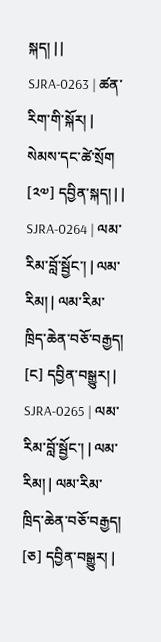སྐད། | |
SJRA-0263 | ཚན་རིག་གི་སྐོར། | སེམས་དང་ཚེ་སྲོག [༢༧] དབྱིན་སྐད། | |
SJRA-0264 | ལམ་རིམ་བློ་སྦྱོང་། | ལམ་རིམ། | ལམ་རིམ་ཁྲིད་ཆེན་བཅོ་བརྒྱད། [ང] དབྱིན་བསྒྱུར། |
SJRA-0265 | ལམ་རིམ་བློ་སྦྱོང་། | ལམ་རིམ། | ལམ་རིམ་ཁྲིད་ཆེན་བཅོ་བརྒྱད། [ཅ] དབྱིན་བསྒྱུར། |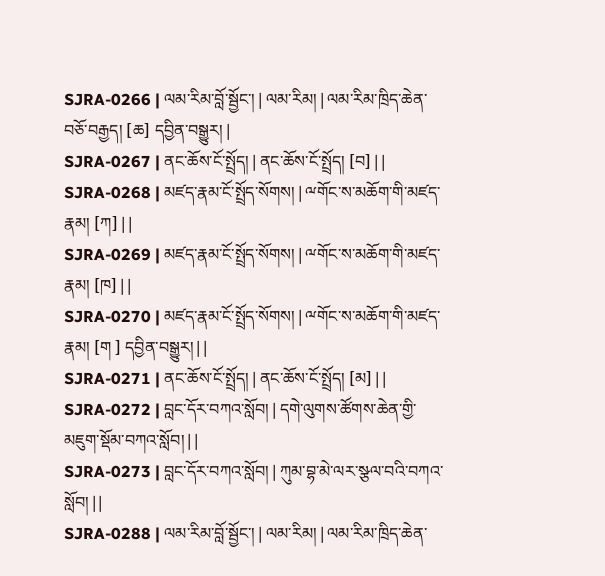SJRA-0266 | ལམ་རིམ་བློ་སྦྱོང་། | ལམ་རིམ། | ལམ་རིམ་ཁྲིད་ཆེན་བཅོ་བརྒྱད། [ཆ] དབྱིན་བསྒྱུར། |
SJRA-0267 | ནང་ཆོས་ངོ་སྤྲོད། | ནང་ཆོས་ངོ་སྤྲོད། [བ] | |
SJRA-0268 | མཛད་རྣམ་ངོ་སྤྲོད་སོགས། | ྋགོང་ས་མཆོག་གི་མཛད་རྣམ། [ཀ] | |
SJRA-0269 | མཛད་རྣམ་ངོ་སྤྲོད་སོགས། | ྋགོང་ས་མཆོག་གི་མཛད་རྣམ། [ཁ] | |
SJRA-0270 | མཛད་རྣམ་ངོ་སྤྲོད་སོགས། | ྋགོང་ས་མཆོག་གི་མཛད་རྣམ། [ག ] དབྱིན་བསྒྱུར། | |
SJRA-0271 | ནང་ཆོས་ངོ་སྤྲོད། | ནང་ཆོས་ངོ་སྤྲོད། [མ] | |
SJRA-0272 | བླང་དོར་བཀའ་སློབ། | དགེ་ལུགས་ཚོགས་ཆེན་གྱི་མཇུག་སྡོམ་བཀའ་སློབ། | |
SJRA-0273 | བླང་དོར་བཀའ་སློབ། | ཀུམ་བྷ་མེ་ལར་སྩལ་བའི་བཀའ་སློབ། | |
SJRA-0288 | ལམ་རིམ་བློ་སྦྱོང་། | ལམ་རིམ། | ལམ་རིམ་ཁྲིད་ཆེན་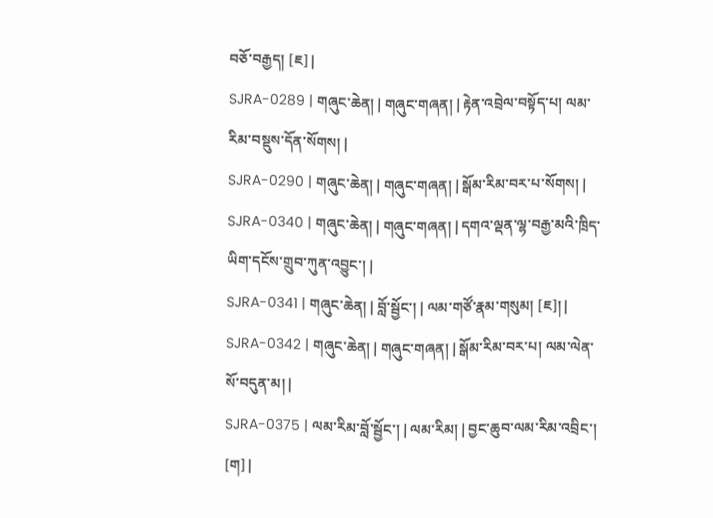བཅོ་བརྒྱད། [ཇ] |
SJRA-0289 | གཞུང་ཆེན། | གཞུང་གཞན། | རྟེན་འབྲེལ་བསྟོད་པ། ལམ་རིམ་བསྡུས་དོན་སོགས། |
SJRA-0290 | གཞུང་ཆེན། | གཞུང་གཞན། | སྒོམ་རིམ་བར་པ་སོགས། |
SJRA-0340 | གཞུང་ཆེན། | གཞུང་གཞན། | དགའ་ལྡན་ལྷ་བརྒྱ་མའི་ཁྲིད་ཡིག་དངོས་གྲུབ་ཀུན་འབྱུང་། |
SJRA-0341 | གཞུང་ཆེན། | བློ་སྦྱོང་། | ལམ་གཙོ་རྣམ་གསུམ། [ཇ]། |
SJRA-0342 | གཞུང་ཆེན། | གཞུང་གཞན། | སྒོམ་རིམ་བར་པ། ལམ་ལེན་སོ་བདུན་མ། |
SJRA-0375 | ལམ་རིམ་བློ་སྦྱོང་། | ལམ་རིམ། | བྱང་ཆུབ་ལམ་རིམ་འབྲིང་། [ག] |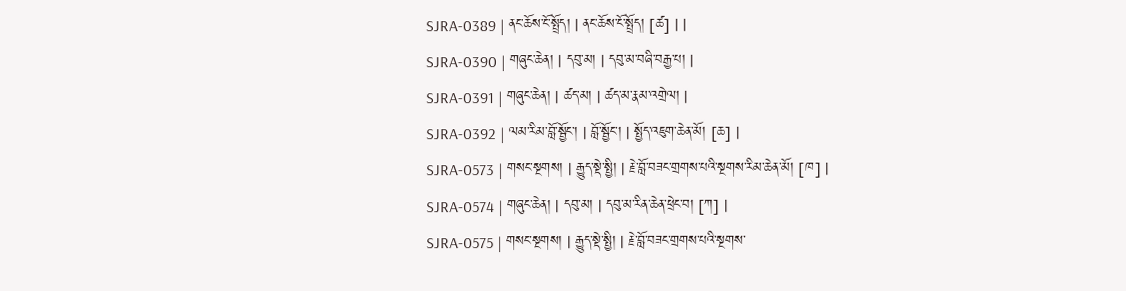SJRA-0389 | ནང་ཆོས་ངོ་སྤྲོད། | ནང་ཆོས་ངོ་སྤྲོད། [ཚ] | |
SJRA-0390 | གཞུང་ཆེན། | དབུ་མ། | དབུ་མ་བཞི་བརྒྱ་པ། |
SJRA-0391 | གཞུང་ཆེན། | ཚད་མ། | ཚད་མ་རྣམ་འགྲེལ། |
SJRA-0392 | ལམ་རིམ་བློ་སྦྱོང་། | བློ་སྦྱོང་། | སྤྱོད་འཇུག་ཆེན་མོ། [ཆ] |
SJRA-0573 | གསང་སྔགས། | རྒྱུད་སྡེ་སྤྱི། | རྗེ་བློ་བཟང་གྲགས་པའི་སྔགས་རིམ་ཆེན་མོ། [ཁ] |
SJRA-0574 | གཞུང་ཆེན། | དབུ་མ། | དབུ་མ་རིན་ཆེན་ཕྲེང་བ། [ཀ] |
SJRA-0575 | གསང་སྔགས། | རྒྱུད་སྡེ་སྤྱི། | རྗེ་བློ་བཟང་གྲགས་པའི་སྔགས་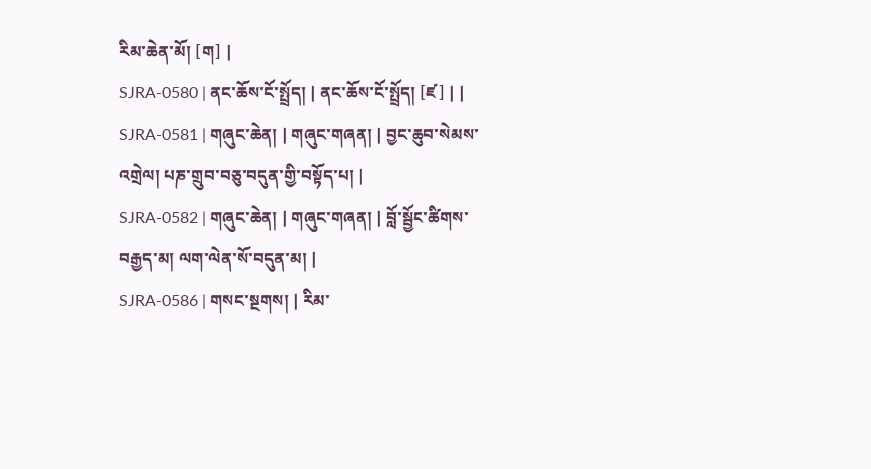རིམ་ཆེན་མོ། [ག] |
SJRA-0580 | ནང་ཆོས་ངོ་སྤྲོད། | ནང་ཆོས་ངོ་སྤྲོད། [ཛ] | |
SJRA-0581 | གཞུང་ཆེན། | གཞུང་གཞན། | བྱང་ཆུབ་སེམས་འགྲེལ། པཎ་གྲུབ་བཅུ་བདུན་གྱི་བསྟོད་པ། |
SJRA-0582 | གཞུང་ཆེན། | གཞུང་གཞན། | བློ་སྦྱོང་ཚིགས་བརྒྱད་མ། ལག་ལེན་སོ་བདུན་མ། |
SJRA-0586 | གསང་སྔགས། | རིམ་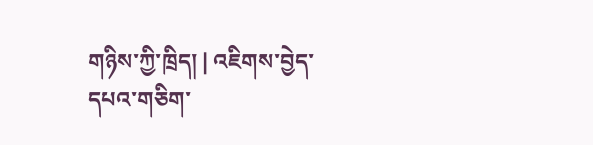གཉིས་ཀྱི་ཁྲིད། | འཇིགས་བྱེད་དཔའ་གཅིག་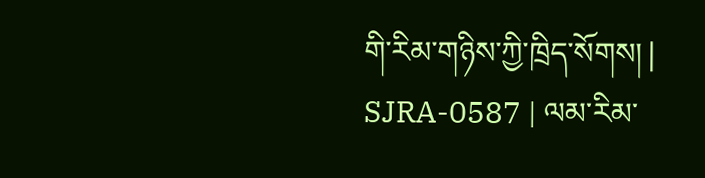གི་རིམ་གཉིས་ཀྱི་ཁྲིད་སོགས། |
SJRA-0587 | ལམ་རིམ་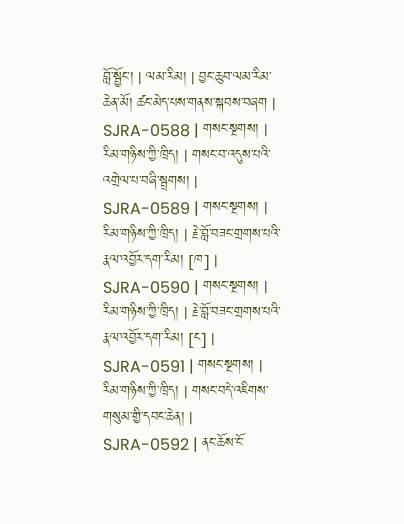བློ་སྦྱོང་། | ལམ་རིམ། | བྱང་ཆུབ་ལམ་རིམ་ཆེན་མོ། ཚང་མེད་པས་གནས་སྐབས་བཞག |
SJRA-0588 | གསང་སྔགས། | རིམ་གཉིས་ཀྱི་ཁྲིད། | གསང་བ་འདུས་པའི་འགྲེལ་པ་བཞི་སྦྲགས། |
SJRA-0589 | གསང་སྔགས། | རིམ་གཉིས་ཀྱི་ཁྲིད། | རྗེ་བློ་བཟང་གྲགས་པའི་རྣལ་འབྱོར་དག་རིམ། [ཁ] |
SJRA-0590 | གསང་སྔགས། | རིམ་གཉིས་ཀྱི་ཁྲིད། | རྗེ་བློ་བཟང་གྲགས་པའི་རྣལ་འབྱོར་དག་རིམ། [ང] |
SJRA-0591 | གསང་སྔགས། | རིམ་གཉིས་ཀྱི་ཁྲིད། | གསང་བདེ་འཇིགས་གསུམ་གྱི་དབང་ཆེན། |
SJRA-0592 | ནང་ཆོས་ངོ་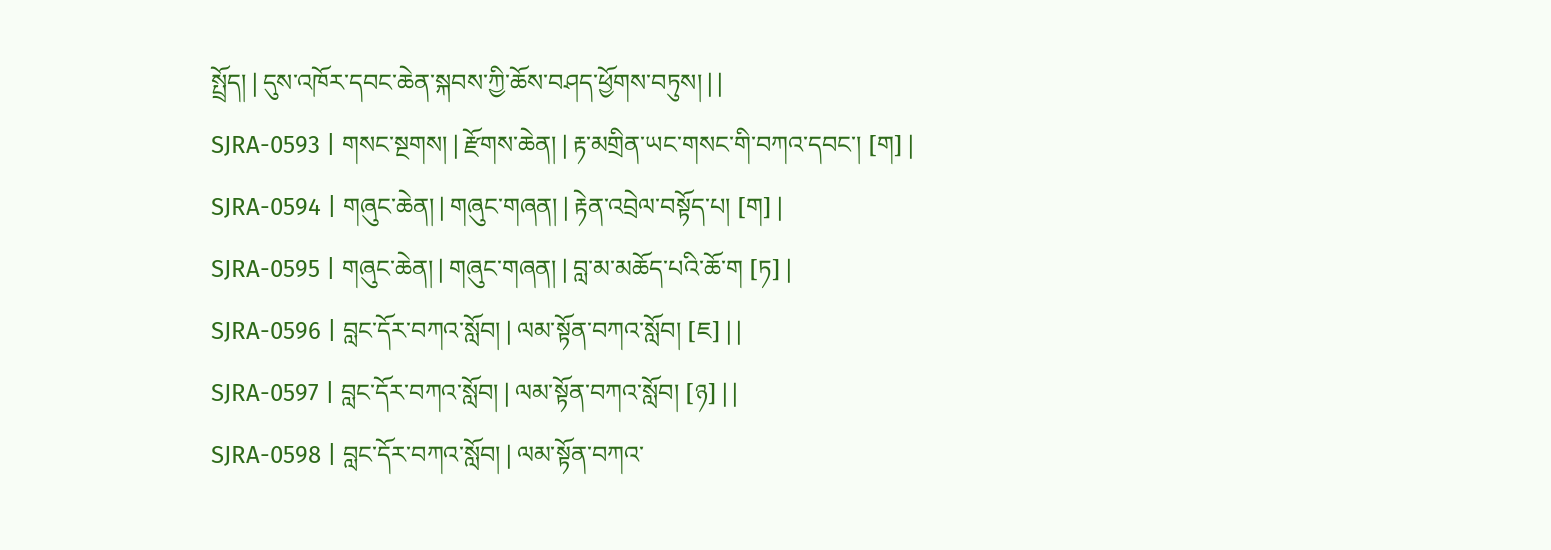སྤྲོད། | དུས་འཁོར་དབང་ཆེན་སྐབས་ཀྱི་ཆོས་བཤད་ཕྱོགས་བཏུས། | |
SJRA-0593 | གསང་སྔགས། | རྫོགས་ཆེན། | རྟ་མགྲིན་ཡང་གསང་གི་བཀའ་དབང་། [ག] |
SJRA-0594 | གཞུང་ཆེན། | གཞུང་གཞན། | རྟེན་འབྲེལ་བསྟོད་པ། [ག] |
SJRA-0595 | གཞུང་ཆེན། | གཞུང་གཞན། | བླ་མ་མཆོད་པའི་ཆོ་ག [ཏ] |
SJRA-0596 | བླང་དོར་བཀའ་སློབ། | ལམ་སྟོན་བཀའ་སློབ། [ཇ] | |
SJRA-0597 | བླང་དོར་བཀའ་སློབ། | ལམ་སྟོན་བཀའ་སློབ། [ཉ] | |
SJRA-0598 | བླང་དོར་བཀའ་སློབ། | ལམ་སྟོན་བཀའ་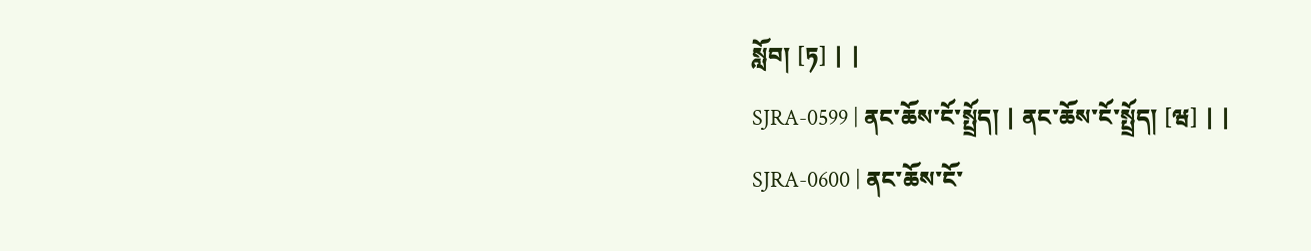སློབ། [ཏ] | |
SJRA-0599 | ནང་ཆོས་ངོ་སྤྲོད། | ནང་ཆོས་ངོ་སྤྲོད། [ཝ] | |
SJRA-0600 | ནང་ཆོས་ངོ་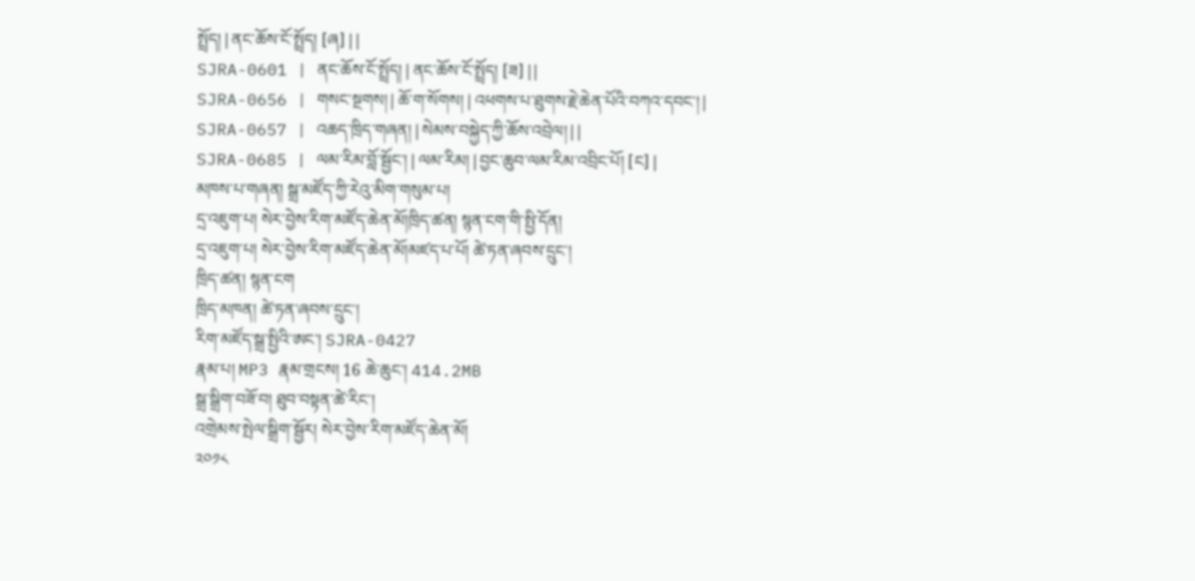སྤྲོད། | ནང་ཆོས་ངོ་སྤྲོད། [ཞ] | |
SJRA-0601 | ནང་ཆོས་ངོ་སྤྲོད། | ནང་ཆོས་ངོ་སྤྲོད། [ཟ] | |
SJRA-0656 | གསང་སྔགས། | ཆོ་ག་སོགས། | འཕགས་པ་ཐུགས་རྗེ་ཆེན་པོའི་བཀའ་དབང་། |
SJRA-0657 | འཆད་ཁྲིད་གཞན། | སེམས་བསྐྱེད་ཀྱི་ཆོས་འབྲེལ། | |
SJRA-0685 | ལམ་རིམ་བློ་སྦྱོང་། | ལམ་རིམ། | བྱང་ཆུབ་ལམ་རིམ་འབྲིང་པོ། [ང] |
མཁས་པ་གཞན། སྒྲ་མཛོད་ཀྱི་རེའུ་མིག་གསུམ་པ།
དྲ་འཇུག་པ། སེར་བྱེས་རིག་མཛོད་ཆེན་མོ།ཁྲིད་ཚན། སྙན་ངག་གི་སྤྱི་དོན།
དྲ་འཇུག་པ། སེར་བྱེས་རིག་མཛོད་ཆེན་མོ།མཛད་པ་པོ། ཚེ་ཏན་ཞབས་དྲུང་།
ཁྲིད་ཚན། སྙན་ངག
ཁྲིད་མཁན། ཚེ་ཏན་ཞབས་དྲུང་།
རིག་མཛོད་སྒྲ་སྤྱིའི་ཨང་། SJRA-0427
རྣམ་པ། MP3 རྣམ་གྲངས། 16 ཆེ་ཆུང་། 414.2MB
སྒྲ་སྒྲིག་བཟོ་བ། ཐུབ་བསྟན་ཚེ་རིང་།
འགྲེམས་སྤེལ་སྒྲིག་སྦྱོར། སེར་བྱེས་རིག་མཛོད་ཆེན་མོ།
༢༠༡༨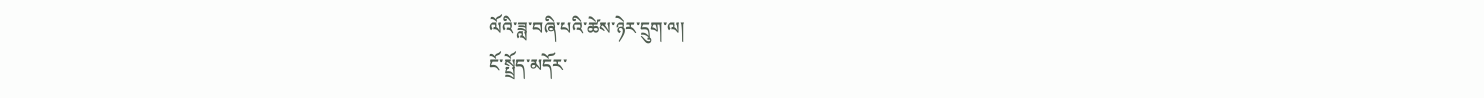ལོའི་ཟླ་བཞི་པའི་ཚེས་ཉེར་དྲུག་ལ།
ངོ་སྤྲོད་མདོར་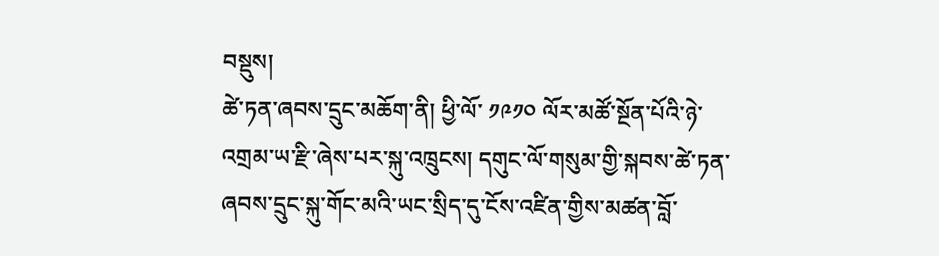བསྡུས།
ཚེ་ཏན་ཞབས་དྲུང་མཆོག་ནི། ཕྱི་ལོ་ ༡༩༡༠ ལོར་མཚོ་སྔོན་པོའི་ཉེ་འགྲམ་ཡ་རྫི་ཞེས་པར་སྐུ་འཁྲུངས། དགུང་ལོ་གསུམ་གྱི་སྐབས་ཚེ་ཏན་ཞབས་དྲུང་སྐུ་གོང་མའི་ཡང་སྲིད་དུ་ངོས་འཛིན་གྱིས་མཚན་བློ་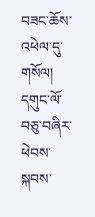བཟང་ཆོས་འཕེལ་དུ་གསོལ། དགུང་ལོ་བཅུ་བཞིར་ཕེབས་སྐབས་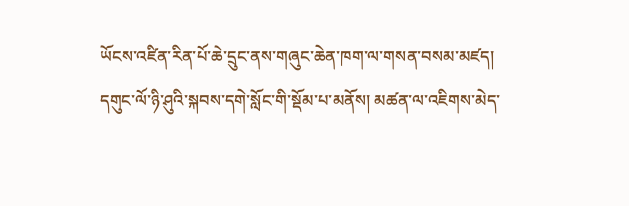ཡོངས་འཛིན་རིན་པོ་ཆེ་དྲུང་ནས་གཞུང་ཆེན་ཁག་ལ་གསན་བསམ་མཛད། དགུང་ལོ་ཉི་ཤུའི་སྐབས་དགེ་སློང་གི་སྡོམ་པ་མནོས། མཚན་ལ་འཇིགས་མེད་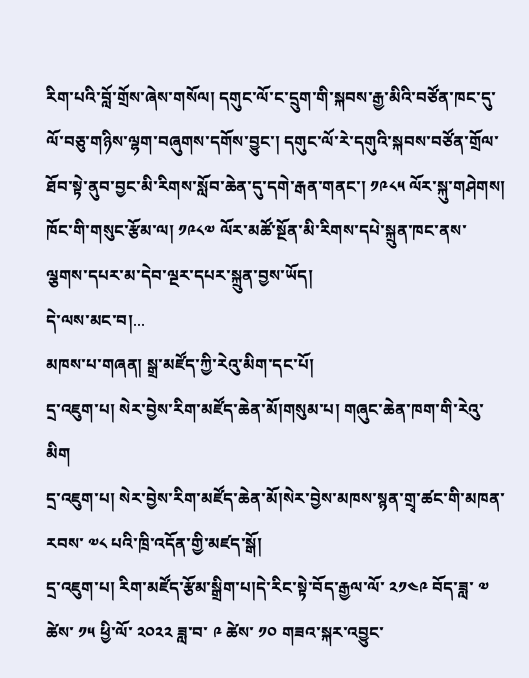རིག་པའི་བློ་གྲོས་ཞེས་གསོལ། དགུང་ལོ་ང་དྲུག་གི་སྐབས་རྒྱ་མིའི་བཙོན་ཁང་དུ་ལོ་བཅུ་གཉིས་ལྷག་བཞུགས་དགོས་བྱུང་། དགུང་ལོ་རེ་དགུའི་སྐབས་བཙོན་གྲོལ་ཐོབ་སྟེ་ནུབ་བྱང་མི་རིགས་སློབ་ཆེན་དུ་དགེ་རྒན་གནང་། ༡༩༨༥ ལོར་སྐུ་གཤེགས། ཁོང་གི་གསུང་རྩོམ་ལ། ༡༩༨༧ ལོར་མཚོ་སྔོན་མི་རིགས་དཔེ་སྐྲུན་ཁང་ནས་ལྕགས་དཔར་མ་དེབ་ལྔར་དཔར་སྐྲུན་བྱས་ཡོད།
དེ་ལས་མང་བ།...
མཁས་པ་གཞན། སྒྲ་མཛོད་ཀྱི་རེའུ་མིག་དང་པོ།
དྲ་འཇུག་པ། སེར་བྱེས་རིག་མཛོད་ཆེན་མོ།གསུམ་པ། གཞུང་ཆེན་ཁག་གི་རེའུ་མིག
དྲ་འཇུག་པ། སེར་བྱེས་རིག་མཛོད་ཆེན་མོ།སེར་བྱེས་མཁས་སྙན་གྲྭ་ཚང་གི་མཁན་རབས་ ༧༨ པའི་ཁྲི་འདོན་གྱི་མཛད་སྒོ།
དྲ་འཇུག་པ། རིག་མཛོད་རྩོམ་སྒྲིག་པ།དེ་རིང་སྟེ་བོད་རྒྱལ་ལོ་ ༢༡༤༩ བོད་ཟླ་ ༧ ཚེས་ ༡༥ ཕྱི་ལོ་ ༢༠༢༢ ཟླ་བ་ ༩ ཚེས་ ༡༠ གཟའ་སྐར་འབྱུང་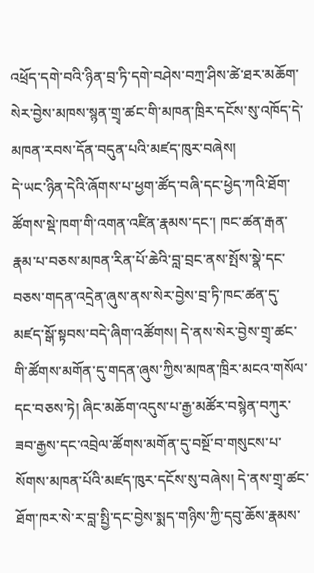འཕྲོད་དགེ་བའི་ཉིན་བྲ་ཏི་དགེ་བཤེས་བཀྲ་ཤིས་ཚེ་ཐར་མཆོག་སེར་བྱེས་མཁས་སྙན་གྲྭ་ཚང་གི་མཁན་ཁྲིར་དངོས་སུ་འཁོད་དེ་མཁན་རབས་དོན་བདུན་པའི་མཛད་ཁུར་བཞེས།
དེ་ཡང་ཉིན་དེའི་ཞོགས་པ་ཕྱག་ཚོད་བཞི་དང་ཕྱེད་ཀའི་ཐོག་ཚོགས་སྡེ་ཁག་གི་འགན་འཛིན་རྣམས་དང་། ཁང་ཚན་རྒན་རྣམ་པ་བཅས་མཁན་རིན་པོ་ཆེའི་བླ་བྲང་ནས་སྤོས་སྣེ་དང་བཅས་གདན་འདྲེན་ཞུས་ནས་སེར་བྱེས་བྲ་ཏི་ཁང་ཚན་དུ་མཛད་སྒོ་སྟབས་བདེ་ཞིག་འཚོགས། དེ་ནས་སེར་བྱེས་གྲྭ་ཚང་གི་ཚོགས་མགོན་དུ་གདན་ཞུས་ཀྱིས་མཁན་ཁྲིར་མངའ་གསོལ་དང་བཅས་ཏེ། ཞིང་མཆོག་འདུས་པ་རྒྱ་མཚོར་བསྙེན་བཀུར་ཟབ་རྒྱས་དང་འབྲེལ་ཚོགས་མགོན་དུ་བསྔོ་བ་གསུངས་པ་སོགས་མཁན་པོའི་མཛད་ཁུར་དངོས་སུ་བཞེས། དེ་ནས་གྲྭ་ཚང་ཐོག་ཁར་སེ་ར་བླ་སྤྱི་དང་བྱེས་སྨད་གཉིས་ཀྱི་དབུ་ཆོས་རྣམས་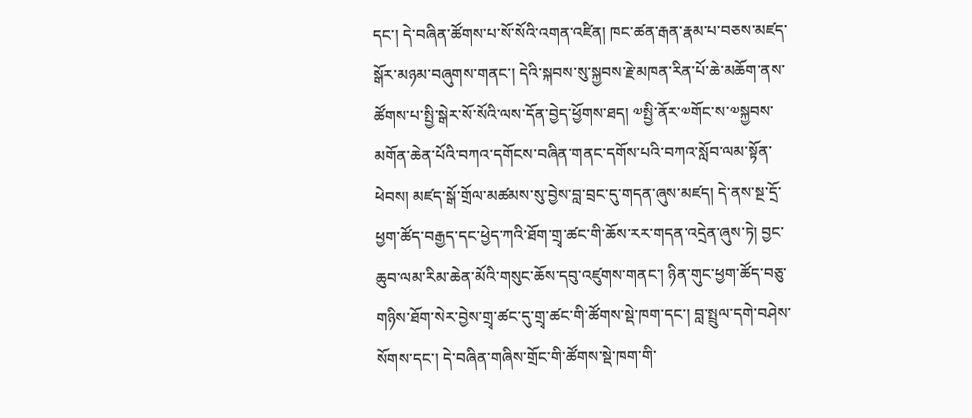དང་། དེ་བཞིན་ཚོགས་པ་སོ་སོའི་འགན་འཛིན། ཁང་ཚན་རྒན་རྣམ་པ་བཅས་མཛད་སྒོར་མཉམ་བཞུགས་གནང་། དེའི་སྐབས་སུ་སྐྱབས་རྗེ་མཁན་རིན་པོ་ཆེ་མཆོག་ནས་ཚོགས་པ་སྤྱི་སྒེར་སོ་སོའི་ལས་དོན་བྱེད་ཕྱོགས་ཐད། ༧སྤྱི་ནོར་༧གོང་ས་༧སྐྱབས་མགོན་ཆེན་པོའི་བཀའ་དགོངས་བཞིན་གནང་དགོས་པའི་བཀའ་སློབ་ལམ་སྟོན་ཕེབས། མཛད་སྒོ་གྲོལ་མཚམས་སུ་བྱེས་བླ་བྲང་དུ་གདན་ཞུས་མཛད། དེ་ནས་སྔ་དྲོ་ཕྱག་ཚོད་བརྒྱད་དང་ཕྱེད་ཀའི་ཐོག་གྲྭ་ཚང་གི་ཆོས་རར་གདན་འདྲེན་ཞུས་ཏེ། བྱང་ཆུབ་ལམ་རིམ་ཆེན་མོའི་གསུང་ཆོས་དབུ་འཛུགས་གནང་། ཉིན་གུང་ཕྱག་ཚོད་བཅུ་གཉིས་ཐོག་སེར་བྱེས་གྲྭ་ཚང་དུ་གྲྭ་ཚང་གི་ཚོགས་སྡེ་ཁག་དང་། བླ་སྤྲུལ་དགེ་བཤེས་སོགས་དང་། དེ་བཞིན་གཞིས་གྲོང་གི་ཚོགས་སྡེ་ཁག་གི་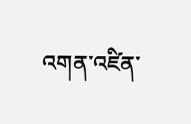འགན་འཛིན་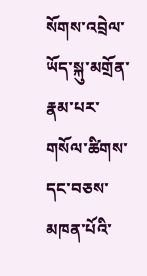སོགས་འབྲེལ་ཡོད་སྐུ་མགྲོན་རྣམ་པར་གསོལ་ཚིགས་དང་བཅས་མཁན་པོའི་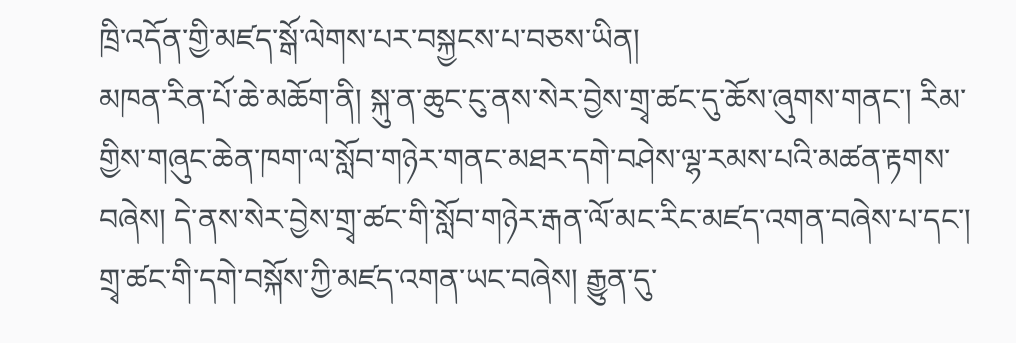ཁྲི་འདོན་གྱི་མཛད་སྒོ་ལེགས་པར་བསྐྱངས་པ་བཅས་ཡིན།
མཁན་རིན་པོ་ཆེ་མཆོག་ནི། སྐུ་ན་ཆུང་ངུ་ནས་སེར་བྱེས་གྲྭ་ཚང་དུ་ཆོས་ཞུགས་གནང་། རིམ་གྱིས་གཞུང་ཆེན་ཁག་ལ་སློབ་གཉེར་གནང་མཐར་དགེ་བཤེས་ལྷ་རམས་པའི་མཚན་རྟགས་བཞེས། དེ་ནས་སེར་བྱེས་གྲྭ་ཚང་གི་སློབ་གཉེར་རྒན་ལོ་མང་རིང་མཛད་འགན་བཞེས་པ་དང་། གྲྭ་ཚང་གི་དགེ་བསྐོས་ཀྱི་མཛད་འགན་ཡང་བཞེས། རྒྱུན་དུ་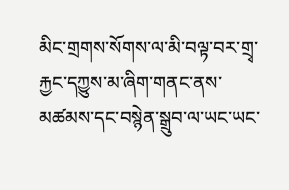མིང་གྲགས་སོགས་ལ་མི་བལྟ་བར་གྲྭ་རྐྱང་དཀྱུས་མ་ཞིག་གནང་ནས་མཚམས་དང་བསྙེན་སྒྲུབ་ལ་ཡང་ཡང་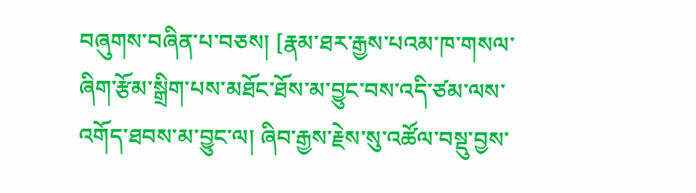བཞུགས་བཞིན་པ་བཅས། [རྣམ་ཐར་རྒྱས་པའམ་ཁ་གསལ་ཞིག་རྩོམ་སྒྲིག་པས་མཐོང་ཐོས་མ་བྱུང་བས་འདི་ཙམ་ལས་འགོད་ཐབས་མ་བྱུང་ལ། ཞིབ་རྒྱས་རྗེས་སུ་འཚོལ་བསྡུ་བྱས་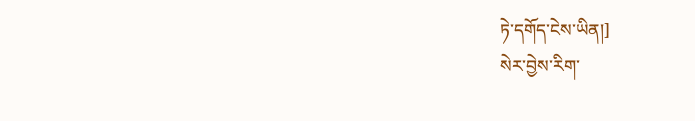ཏེ་དགོད་ངེས་ཡིན།]
སེར་བྱེས་རིག་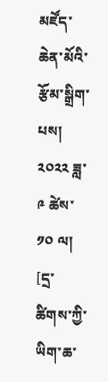མཛོད་ཆེན་མོའི་རྩོམ་སྒྲིག་པས། ༢༠༢༢ ཟླ་ ༩ ཚེས་ ༡༠ ལ། [དྲ་ཚིགས་ཀྱི་ཡིག་ཆ་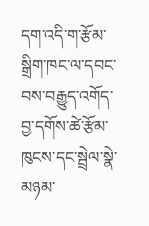དག་འདི་ག་རྩོམ་སྒྲིག་ཁང་ལ་དབང་བས་བརྒྱུད་འགོད་བྱ་དགོས་ཚེ་རྩོམ་ཁུངས་དང་སྦྲེལ་སྣེ་མཉམ་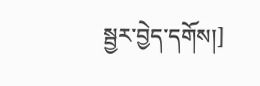སྦྱར་བྱེད་དགོས།]